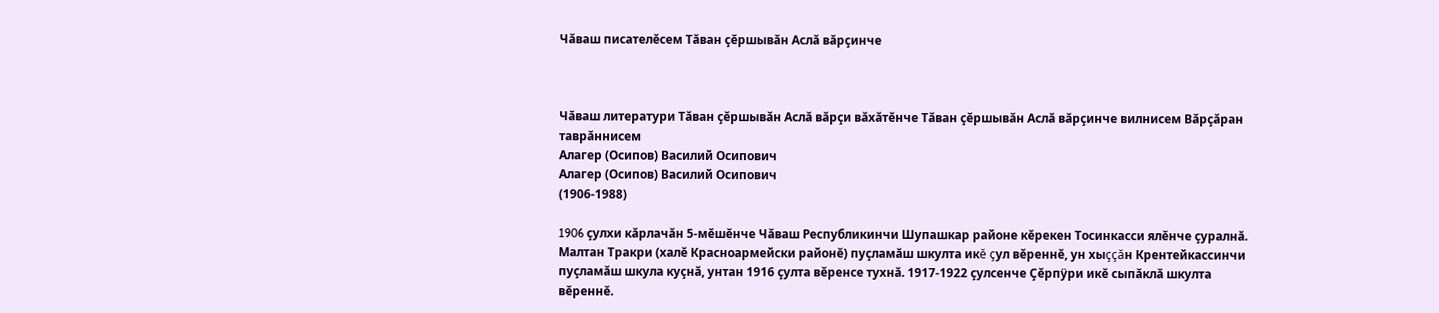Чăваш писателĕсем Тăван çĕршывăн Аслă вăрçинче



Чăваш литератури Тăван çĕршывăн Аслă вăрçи вăхăтĕнче Тăван çĕршывăн Аслă вăрçинче вилнисем Вăрçăран таврăннисем
Алагер (Осипов) Василий Осипович
Алагер (Осипов) Василий Осипович
(1906-1988)

1906 çулхи кăрлачăн 5-мĕшĕнче Чăваш Республикинчи Шупашкар районе кĕрекен Тосинкасси ялĕнче çуралнă. Малтан Тракри (халĕ Красноармейски районĕ) пуçламăш шкулта икĕ çул вĕреннĕ, ун хыççăн Крентейкассинчи пуçламăш шкула куçнă, унтан 1916 çулта вĕренсе тухнă. 1917-1922 çулсенче Çĕрпÿри икĕ сыпăклă шкулта вĕреннĕ.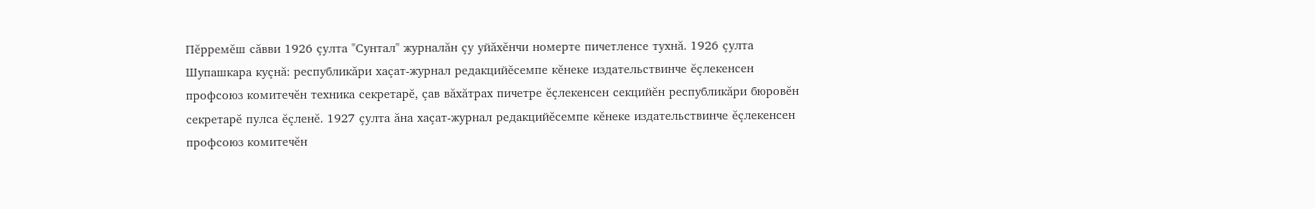Пĕрремĕш сăвви 1926 çулта "Сунтал" журналăн çу уйăхĕнчи номерте пичетленсе тухнă. 1926 çулта Шупашкара куçнă: республикăри хаçат-журнал редакцийĕсемпе кĕнеке издательствинче ĕçлекенсен профсоюз комитечĕн техника секретарĕ, çав вăхăтрах пичетре ĕçлекенсен секцийĕн республикăри бюровĕн секретарĕ пулса ĕçленĕ. 1927 çулта ăна хаçат-журнал редакцийĕсемпе кĕнеке издательствинче ĕçлекенсен профсоюз комитечĕн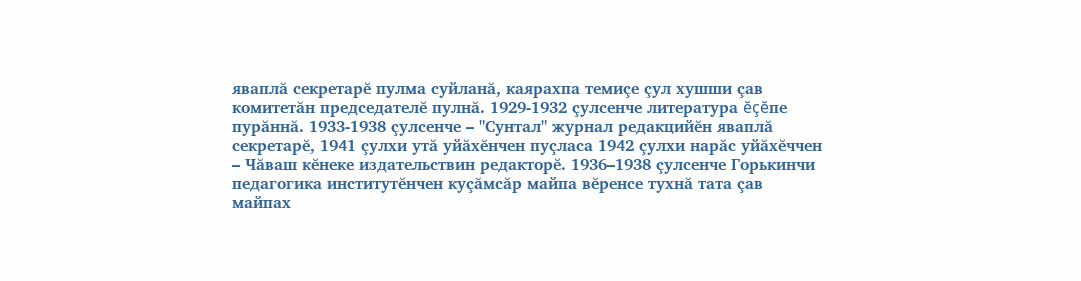яваплă секретарĕ пулма суйланă, каярахпа темиçе çул хушши çав комитетăн председателĕ пулнă. 1929-1932 çулсенче литература ĕçĕпе пурăннă. 1933-1938 çулсенче – "Сунтал" журнал редакцийĕн яваплă секретарĕ, 1941 çулхи утă уйăхĕнчен пуçласа 1942 çулхи нарăс уйăхĕччен – Чăваш кĕнеке издательствин редакторĕ. 1936–1938 çулсенче Горькинчи педагогика институтĕнчен куçăмсăр майпа вĕренсе тухнă тата çав майпах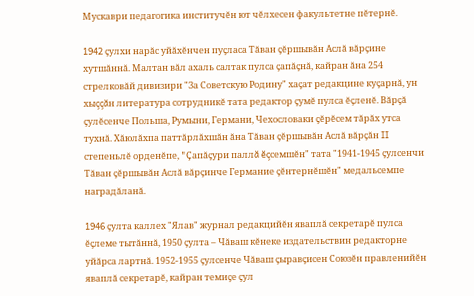Мускаври педагогика институчĕн ют чĕлхесен факультетне пĕтернĕ.

1942 çулхи нарăс уйăхĕнчен пуçласа Тăван çĕршывăн Аслă вăрçине хутшăннă. Малтан вăл ахаль салтак пулса çапăçнă, кайран ăна 254 стрелковăй дивизири "За Советскую Родину" хаçат редакцине куçарнă, ун хыççăн литература сотрудникĕ тата редактор çумĕ пулса ĕçленĕ. Вăрçă çулĕсенче Польша, Румыни, Германи, Чехословаки çĕрĕсем тăрăх утса тухнă. Хăюлăхпа паттăрлăхшăн ăна Тăван çĕршывăн Аслă вăрçăн II степеньлĕ орденĕпе, "Çапăçури паллă ĕçсемшĕн" тата "1941-1945 çулсенчи Тăван çĕршывăн Аслă вăрçинче Германие çĕнтернĕшĕн" медальсемпе наградăланă.

1946 çулта каллех "Ялав" журнал редакцийĕн яваплă секретарĕ пулса ĕçлеме тытăннă, 1950 çулта – Чăваш кĕнеке издательствин редакторне уйăрса лартнă. 1952-1955 çулсенче Чăваш çыравçисен Союзĕн правленийĕн яваплă секретарĕ, кайран темиçе çул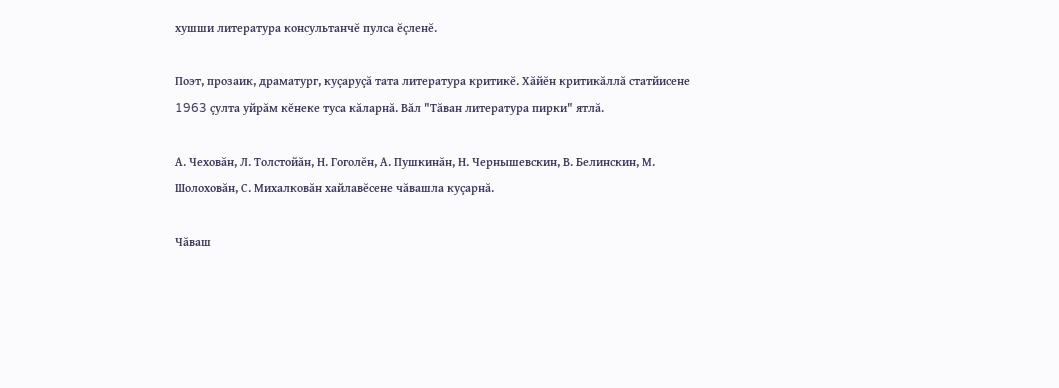хушши литература консультанчĕ пулса ĕçленĕ.

Поэт, прозаик, драматург, куçаруçă тата литература критикĕ. Хăйĕн критикăллă статйисене 1963 çулта уйрăм кĕнеке туса кăларнă. Вăл "Тăван литература пирки" ятлă.

А. Чеховăн, Л. Толстойăн, Н. Гоголĕн, А. Пушкинăн, Н. Чернышевскин, В. Белинскин, М. Шолоховăн, С. Михалковăн хайлавĕсене чăвашла куçарнă.

Чăваш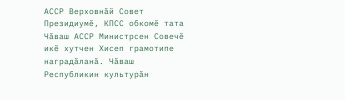АССР Верховнăй Совет Президиумĕ, КПСС обкомĕ тата Чăваш АССР Министрсен Совечĕ икĕ хутчен Хисеп грамотипе наградăланă. Чăваш Республикин культурăн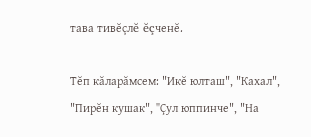тава тивĕçлĕ ĕçченĕ.

Тĕп кăларăмсем: "Икĕ юлташ", "Кахал", "Пирĕн кушак", "Çул юппинче", "На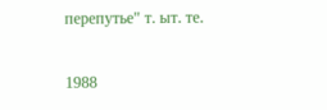перепутье" т. ыт. те.

1988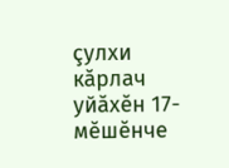çулхи кăрлач уйăхĕн 17-мĕшĕнче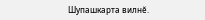Шупашкарта вилнĕ.